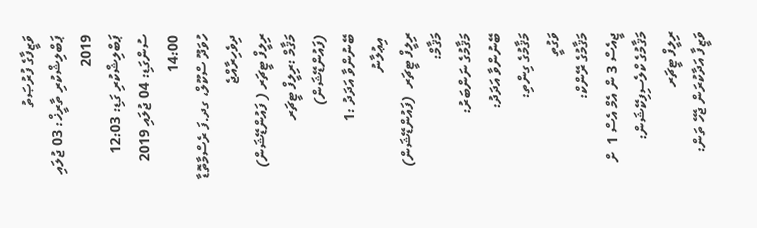ވަޒީފާގެ ފުރުޞަތު
ޕަބްލިޝްކުރި ތާރީޚް: 03 ޖުލައި 2019
ޕަބްލިޝްކުރި ގަޑި: 12:03
ސުންގަޑި: 04 ޖުލައި 2019 14:00
ހުވަދޫ ސްކޫލް، ގދ.ފަ ރެސްމާތޮޑާ
ދިވެހިރާއްޖެ
ރިލީފް ޓީޗަރ ( ފައުންޑޭޝަން)
މަޤާމް :ރިލީފް ޓީޗަރ (ފައުންޑޭޝަން)
ބޭނުންވާ އަދަދު :1
 އިޢުލާނު
ރިލީފް ޓީޗަރ  (ފައުންޑޭޝަން)
މަޤާމް:
މަޤާމުގެ ނަންބަރު:
ބޭނުންވާ އަދަދު:
މަޤާމުގެ ގިންތި:
ވަގުތީ
މަޤާމުގެ ރޭންކް:
ޖީއެސް 3 ން އެމް އެސް 1  ށް
މަޤާމުގެ ކްލެސިފިކޭޝަން:
ރިލީފް ޓީޗަރ
ވަޒީފާ އަދާކުރަން ޖެހޭ ތަން: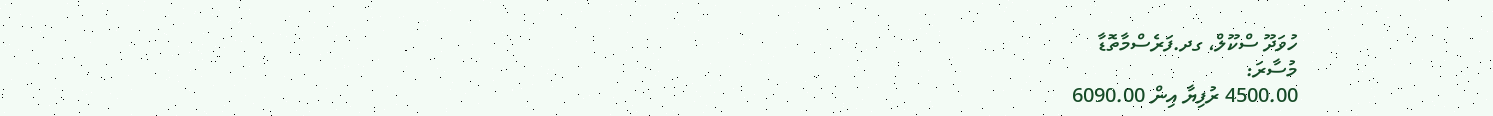ހުވަދޫ ސްކޫލް، ގދ.ފަރެސްމާތޮޑާ
މުސާރަ:
4500.00 ރުފިޔާ އިން 6090.00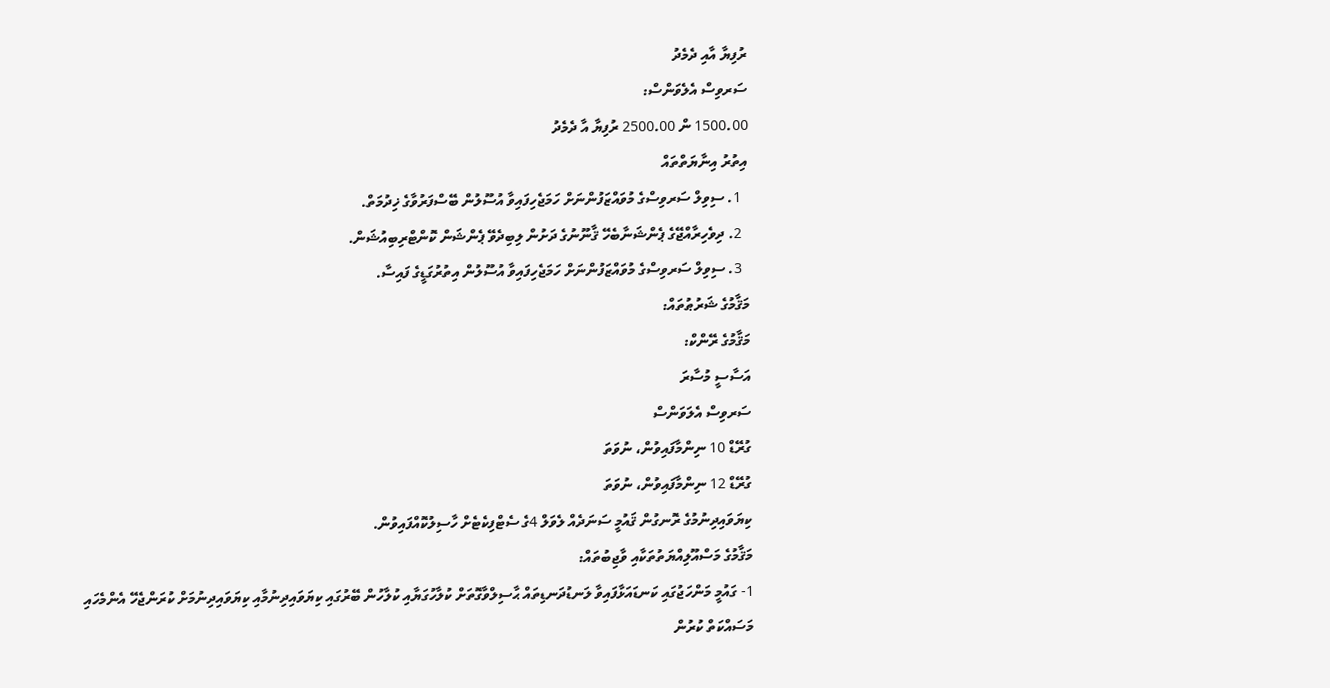ރުފިޔާ އާއި ދެމެދު
ސަރވިސް އެލެވަންސް:
1500.00 ން 2500.00 ރުފިޔާ އާ ދެމެދު
އިތުރު އިނާޔަތްތައް
  1. ސިވިލް ސަރވިސްގެ މުވައްޒަފުންނަށް ހަމަޖެހިފައިވާ އުސޫލުން ބޭސްފަރުވާގެ ޚިދުމަތް.
  2. ދިވެހިރާއްޖޭގެ ޕެންޝަނާބެހޭ ޤާނޫނުގެ ދަށުން ލިބިދެވޭ ޕެންޝަން ކޮންޓްރިބިއުޝަން.
  3. ސިވިލް ސަރވިސްގެ މުވައްޒަފުންނަށް ހަމަޖެހިފައިވާ އުސޫލުން އިތުރުގަޑީގެ ފައިސާ.
މަޤާމުގެ ޝަރުޠުތައް:
މަޤާމުގެ ރޭންކް:
އަސާސީ މުސާރަ
ސަރވިސް އެލަވަންސް
ގުރޭޑް 10 ނިންމާފައިވުން، ނުވަތަ
ގުރޭޑް 12 ނިންމާފައިވުން، ނުވަތަ
ކިޔަވައިދިނުމުގެ ރޮނގުން ޤައުމީ ސަނަދެއް ލެވަލް 4ގެ ސެޓްފިކެޓެށް ހާސިލުކޮއްފައިވުން.
މަޤާމުގެ މަސްއޫލިއްޔަތުތަކާއި ވާޖިބުތައް:
1- ގައުމީ މަންހަޖުގައި ކަނޑައަޅާފައިވާ ލަނޑުދަނޑިތައް ޙާސިލްވާގޮތަށް ކުލާހުގަޔާއި ކުލާހުން ބޭރުގައި ކިޔަވައިދިނުމާއި ކިޔަވައިދިނުމަށް ކުރަންޖެހޭ އެންމެހައި މަސައްކަތް ކުރުން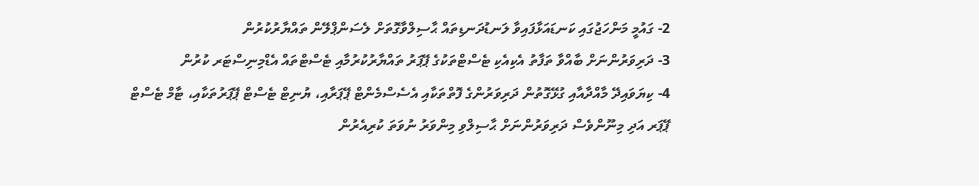2- ގައުމީ މަންހަޖުގައި ކަނޑައަޅާފައިވާ ލަނޑުދަނޑިތައް ޙާސިލްވާގޮތަށް ލެސަންޕްލޭން ތައްޔާރުކުރުން
3- ދަރިވަރުންނަށް ބާއްވާ ތަފާތު އެކިއެކި ޓެސްޓްތަކުގެ ޕޭޕަރު ތައްޔާރުކުރުމާއި ޓެސްޓްތައް އެޑްމިނިސްޓަރ ކުރުން
4- ކިޔަވައިދޭ މާއްދާއާއި ގުޅޭގޮތުން ދަރިވަރުންގެ ފޮތްތަކާއި އެސެސްމެންޓް ޕޭޕަރާއި، ޔުނިޓް ޓެސްޓް ޕޭޕަރުތަކާއި، ޓާމް ޓެސްޓް ޕޭޕަރ އަދި މިނޫންވެސް ދަރިވަރުންނަށް ޙާސިލްވި މިންވަރު ނުވަތަ ކުރިއެރުން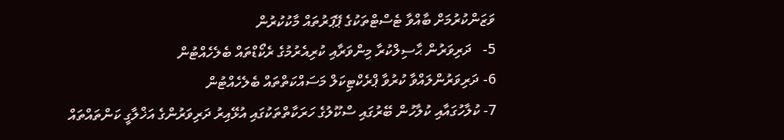ވަޒަންކުރުމަށް ބާއްވާ ޓެސްޓްތަކުގެ ޕޭޕަރުތައް މާކުކުރުން
5-   ދަރިވަރުން ޙާސިލްކުރާ މިންވަރާއި ކުރިއެރުމުގެ ރެކޯޑްތައް ބެލެހެއްޓުން
6- ދަރިވަރުންލައްވާ ކުރުވާ ޕްރެކްޓިކަލް މަސައްކަތްތައް ބެލެހެއްޓުން
7- ކުލާހުގައާއި ކުލާހުން ބޭރުގައި ސްކޫލުގެ ހަރަކާތްތަކުގައި އުޅޭއިރު ދަރިވަރުންގެ އަޚްލާގީ ކަންތައްތައް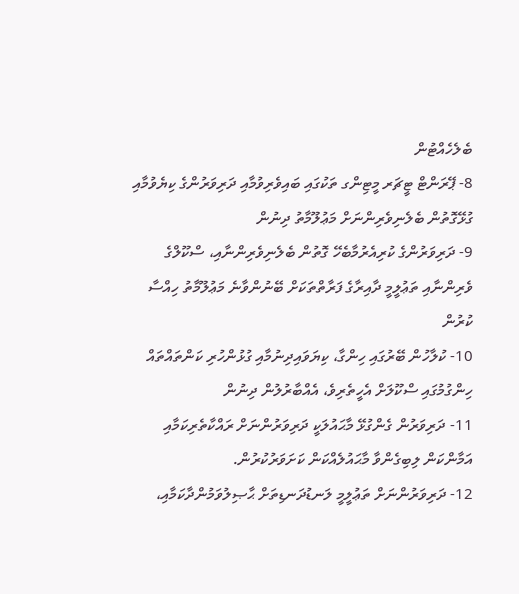ބެލެހެއްޓުން
8- ޕޭރަންޓް ޓީޗަރ މީޓިންގ ތަކުގައި ބައިވެރިވުމާއި ދަރިވަރުންގެ ކިޔެވުމާއި ގުޅޭގޮތުން ބެލެނިވެރިންނަށް މަޢުލޫމާތު ދިނުން
9- ދަރިވަރުންގެ ކުރިއެރުމާބެހޭ ގޮތުން ބެލެނިވެރިންނާއި، ސްކޫލްގެ ވެރިންނާއި ތަޢުލީމީ ދާއިރާގެ ފަރާތްތަކަށް ބޭނުންވާނެ މަޢުލޫމާތު ހިއްސާ ކުރުން
10- ކުލާހުން ބޭރުގައި ހިންގާ، ކިޔަވައިދިނުމާއި ގުޅުންހުރި ކަންތައްތައް ހިންގުމުގައި ސްކޫލަށް އެހީތެރިވެ، އެއްބާރުލުން ދިނުން
11- ދަރިވަރުން ގެންގުޅޭ މާޙައުލަކީ ދަރިވަރުންނަށް ރައްކާތެރިކަމާއި އަމާންކަން ލިބިގެންވާ މާޙައުލެއްކަން ކަށަވަރުކުރުން.
12- ދަރިވަރުންނަށް ތަޢުލީމީ ލަނޑުދަނޑިތަށް ޙާޞިލުވަމުންދާކަމާއި،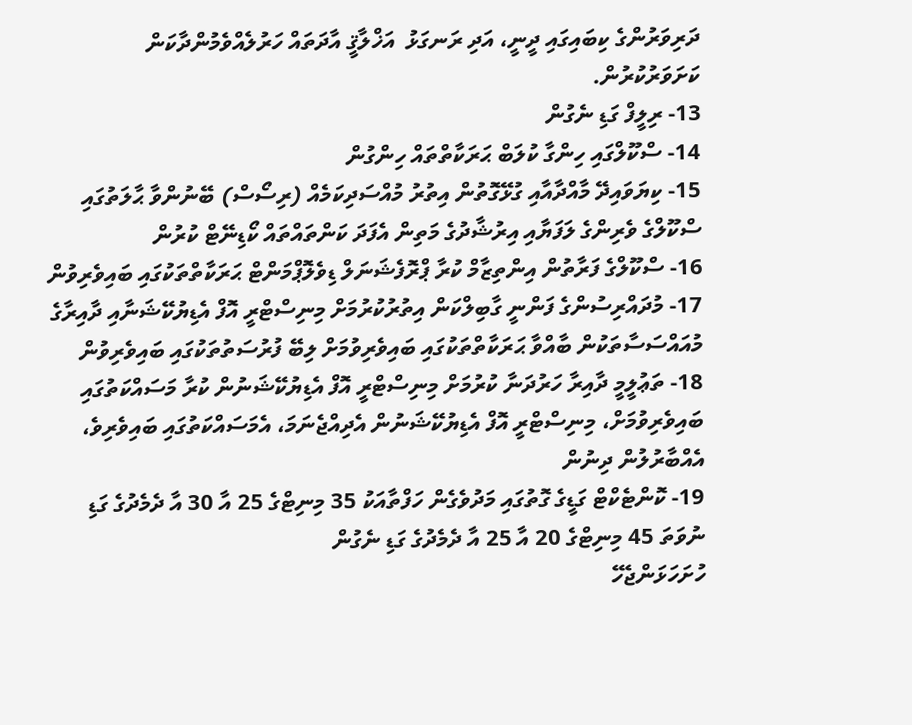ދަރިވަރުންގެ ކިބައިގައި ދީނީ، އަދި ރަނގަޅު  އަޚްލާޤީ އާދަތައް ހަރުލެއްވެމުންދާކަން ކަށަވަރުކުރުން.
13- ރިލީފް ގަޑި ނެގުން
14- ސްކޫލްގައި ހިންގާ ކުލަބް ޙަރަކާތްތައް ހިންގުން
15- ކިޔަވައިދޭ މާއްދާއާއި ގުޅޭގޮތުން އިތުރު މުއްސަދިކަމެއް (ރިސޯސް) ބޭނުންވާ ޙާލަތުގައި ސްކޫލްގެ ވެރިންގެ ލަފަޔާއި އިރުޝާދުގެ މަތިން އެފަދަ ކަންތައްތައް ކޯޑިނޭޓް ކުރުން
16- ސްކޫލްގެ ފަރާތުން އިންތިޒާމް ކުރާ ޕްރޮފެޝަނަލް ޑިވެލޮޕްމަންޓް ޙަރަކާތްތަކުގައި ބައިވެރިވުން
17- މުދައްރިސުންގެ ފަންނީ ގާބިލްކަން އިތުރުކުރުމަށް މިނިސްޓްރީ އޮފް އެޑިޔުކޭޝަނާއި ދާއިރާގެ މުއައްސަސާތަކުން ބާއްވާ ޙަރަކާތްތަކުގައި ބައިވެރިވުމަށް ލިބޭ ފުރުސަތުތަކުގައި ބައިވެރިވުން
18- ތަޢުލީމީ ދާއިރާ ހަރުދަނާ ކުރުމަށް މިނިސްޓްރީ އޮފް އެޑިޔުކޭޝަނުން ކުރާ މަސައްކަތުގައި ބައިވެރިވުމަށް، މިނިސްޓްރީ އޮފް އެޑިޔުކޭޝަނުން އެދިއްޖެނަމަ، އެމަސައްކަތުގައި ބައިވެރިވެ، އެއްބާރުލުން ދިނުން
19- ކޮންޓެކްޓް ގަޑީގެ ގޮތުގައި މަދުވެގެން ހަފްތާއަކު 35 މިނިޓްގެ 25 އާ 30 އާ ދެމެދުގެ ގަޑި ނުވަތަ 45 މިނިޓްގެ 20 އާ 25 އާ ދެމެދުގެ ގަޑި ނެގުން
ހުށަހަޅަންޖެހޭ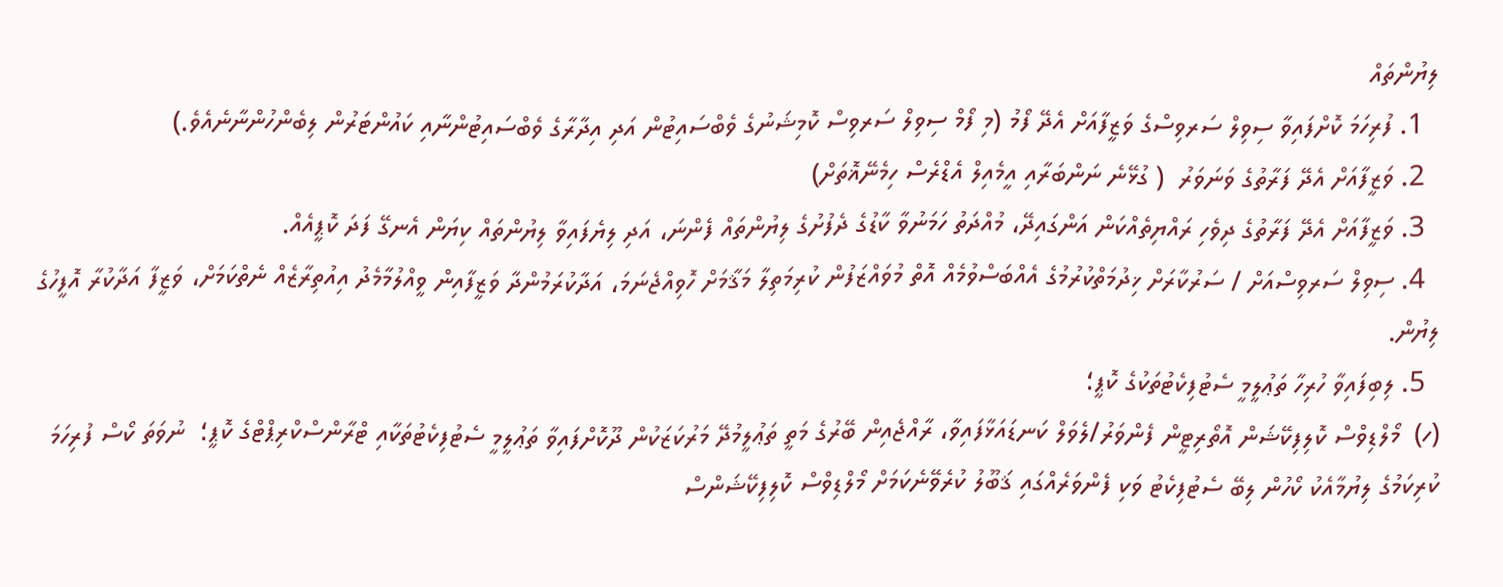ލިޔުންތައް
  1. ފުރިހަމަ ކޮށްފައިވާ ސިވިލް ސަރވިސްގެ ވަޒީފާއަށް އެދޭ ފޯމު (މި ފޯމް ސިވިލް ސަރވިސް ކޮމިޝަނުގެ ވެބްސައިޓުން އަދި އިދާރާގެ ވެބްސައިޓުންނާއި ކައުންޓަރުން ލިބެންހުންނާނެއެވެ.)
  2. ވަޒީފާއަށް އެދޭ ފަރާތުގެ ވަނަވަރު  ( ގުޅޭނެ ނަންބަރާއި އީމެއިލް އެޑްރެސް ހިމެނޭޣޮތަށް)
  3. ވަޒީފާއަށް އެދޭ ފަރާތުގެ ދިވެހި ރައްޔިތެއްކަން އަންގައިދޭ، މުއްދަތު ހަމަނުވާ ކާޑުގެ ދެފުށުގެ ލިޔުންތައް ފެންނަ، އަދި ލިޔެފައިވާ ލިޔުންތައް ކިޔަން އެނގޭ ފަދަ ކޮޕީއެއް.
  4. ސިވިލް ސަރވިސްއަށް / ސަރުކާރަށް ޚިދުމަތްކުރުމުގެ އެއްބަސްވުމެއް އޮތް މުވައްޒަފުން ކުރިމަތިލާ މަޤާމަށް ހޮވިއްޖެނަމަ، އަދާކުރަމުންދާ ވަޒީފާއިން ވީއްލުމާމެދު އިއުތިރާޒެއް ނެތްކަމަށް، ވަޒީފާ އަދާކުރާ އޮފީހުގެ ލިޔުން.
  5. ލިބިފައިވާ ހުރިހާ ތަޢުލީމީ ސެޓުފިކެޓުތަކުގެ ކޮޕީ؛
(ހ)  މޯލްޑިވްސް ކޮލިފިކޭޝަން އޮތޯރިޓީން ފެންވަރު/ލެވަލް ކަނޑައަޅާފައިވާ، ރާއްޖެއިން ބޭރުގެ މަތީ ތަޢުލީމުދޭ މަރުކަޒަކުން ދޫކޮށްފައިވާ ތަޢުލީމީ ސެޓުފިކެޓުތަކާއި ޓްރާންސްކްރިޕްޓްގެ ކޮޕީ؛  ނުވަތަ ކޯސް ފުރިހަމަ ކުރިކަމުގެ ލިޔުމާއެކު ކޯހުން ލިބޭ ސެޓުފިކެޓު ވަކި ފެންވަރެއްގައި ޤަބޫލު ކުރެވޭނެކަމަށް މޯލްޑިވްސް ކޮލިފިކޭޝަންސް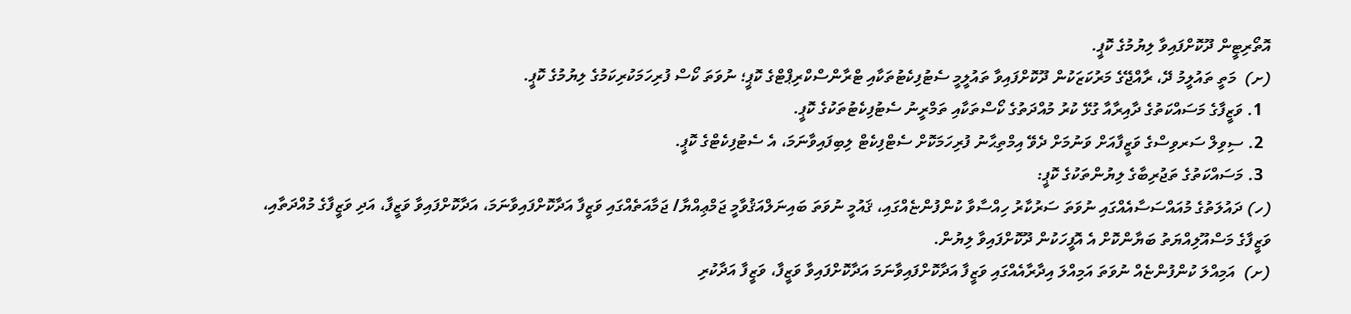އޮތޯރިޓީން ދޫކޮށްފައިވާ ލިޔުމުގެ ކޮޕީ.
(ށ)  މަތީ ތައުލީމު ދޭ، ރާއްޖޭގެ މަރުކަޒަކުން ދޫކޮށްފައިވާ ތައުލީމީ ސެޓުފިކެޓުތަކާއި ޓްރާންސްކްރިޕްޓްގެ ކޮޕީ؛ ނުވަތަ ކޯސް ފުރިހަމަކުރިކަމުގެ ލިޔުމުގެ ކޮޕީ.
  1. ވަޒީފާގެ މަސައްކަތުގެ ދާއިރާއާ ގުޅޭ ކުރު މުއްދަތުގެ ކޯސްތަކާއި ތަމްރީނު ސެޓުފިކެޓުތަކުގެ ކޮޕީ.
  2. ސިވިލް ސަރވިސްގެ ވަޒީފާއަށް ވަނުމަށް ދެވޭ އިމްތިޙާނު ފުރިހަމަކޮށް ސެޓްފިކެޓް ލިބިފައިވާނަމަ، އެ ސެޓުފިކެޓްގެ ކޮޕީ.
  3. މަސައްކަތުގެ ތަޖުރިބާގެ ލިޔުންތަކުގެ ކޮޕީ:
(ހ) ދައުލަތުގެ މުއައްސަސާއެއްގައި ނުވަތަ ސަރުކާރު ހިއްސާވާ ކުންފުންޏެއްގައި، ޤައުމީ ނުވަތަ ބައިނަލްއަޤުވާމީ ޖަމްޢިއްޔާ/ ޖަމާއަތެއްގައި ވަޒީފާ އަދާކޮށްފައިވާނަމަ، އަދާކޮށްފައިވާ ވަޒީފާ، އަދި ވަޒީފާގެ މުއްދަތާއި، ވަޒީފާގެ މަސްއޫލިއްޔަތު ބަޔާންކޮށް އެ އޮފީހަކުން ދޫކޮށްފައިވާ ލިޔުން.
(ށ)  އަމިއްލަ ކުންފުންޏެއް ނުވަތަ އަމިއްލަ އިދާރާއެއްގައި ވަޒީފާ އަދާކޮށްފައިވާނަމަ އަދާކޮށްފައިވާ ވަޒީފާ، ވަޒީފާ އަދާކުރި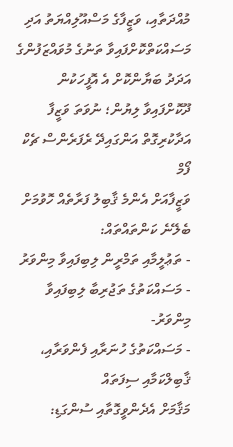މުއްދަތާއި، ވަޒީފާގެ މަސްއޫލިއްޔަތު އަދި މަސައްކަތްކޮށްފައިވާ ތަނުގެ މުވައްޒަފުންގެ އަދަދު ބަޔާންކޮށް އެ އޮފީހަކުން ދޫކޮށްފައިވާ ލިޔުން؛ ނުވަތަ ވަޒީފާ އަދާކުރިގޮތް އަންގައިދޭ ރެފަރެންސް ޗެކް ފޯމް
ވަޒީފާއަށް އެންމެ ޤާބިލު ފަރާތެއް ހޮވުމަށް ބެލޭނެ ކަންތައްތައް:
- ތަޢުލީމާއި ތަމްރީން ލިބިފައިވާ މިންވަރު
- މަސައްކަތުގެ ތަޖުރިބާ ލިބިފައިވާ މިންވަރު-
- މަސައްކަތުގެ ހުނަރާއި ފެންވަރާއި، ޤާބިލްކަމާއި ސިފަތައް
މަޤާމަށް އެދެންވީގޮތާއި ސުންގަޑި: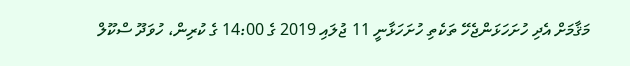މަޤާމަށް އެދި ހުށަހަޅަންޖެހޭ ތަކެތި ހުށަހަޅާނީ 11 ޖުލައި 2019 ގެ 14:00 ގެ ކުރިން، ހުވަދޫ ސްކޫލް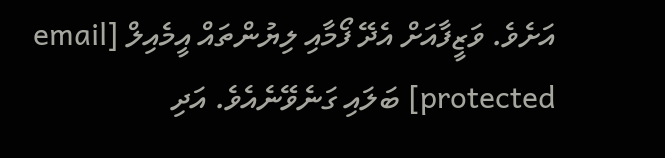އަށެވެ. ވަޒީފާއަށް އެދޭ ފޯމާއި ލިޔުންތައް އީމެއިލް [email protected] ބަލައި ގަނެވޭނެއެވެ. އަދި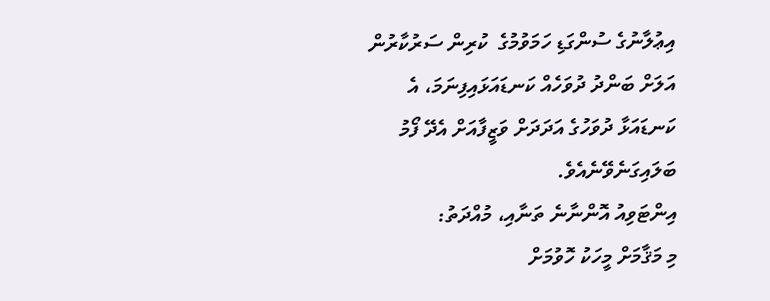އިޢުލާނުގެ ސުންގަޑި ހަމަވުމުގެ  ކުރިން ސަރުކާރުން އަލަށް ބަންދު ދުވަހެއް ކަނޑައަޅައިފިނަމަ، އެ ކަނޑައަޅާ ދުވަހުގެ އަދަދަށް ވަޒީފާއަށް އެދޭ ފޯމު ބަލައިގަނެވޭނެއެވެ.
އިންޓަވިއު އޮންނާނެ ތަނާއި، މުއްދަތު:
މި މަޤާމަށް މީހަކު ހޮވުމަށް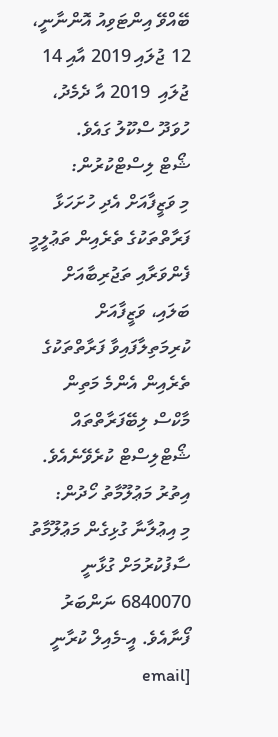ބޭއްވޭ އިންޓަވިއު އޮންނާނީ، 12 ޖުލައި 2019 އާއި 14 ޖުލައި  2019 އާ ދެމެދު، ހުވަދޫ ސްކޫލު ގައެވެ.
ޝޯޓް ލިސްޓްކުރުން:
މި ވަޒީފާއަށް އެދި ހުށަހަޅާ ފަރާތްތަކުގެ ތެރެއިން ތަޢުލީމީ ފެންވަރާއި ތަޖުރިބާއަށް ބަލައި، ވަޒީފާއަށް ކުރިމަތިލާފައިވާ ފަރާތްތަކުގެ ތެރެއިން އެންމެ މަތިން މާކްސް ލިބޭފަރާތްތައް ޝޯޓްލިސްޓް ކުރެވޭނެއެވެ.
އިތުރު މަޢުލޫމާތު ހޯދުން:
މި އިޢުލާނާ ގުޅިގެން މަޢުލޫމާތު ސާފުކުރުމަށް ގުޅާނީ 6840070 ނަންބަރު ފޯނާއެވެ. އީ-މެއިލް ކުރާނީ [email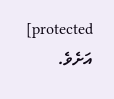protected] އަށެވެ.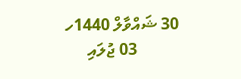30 ޝައްވާލް 1440ހ
          03 ޖުލައި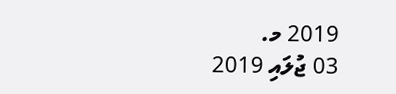2019 މ.
03 ޖުލައި 2019